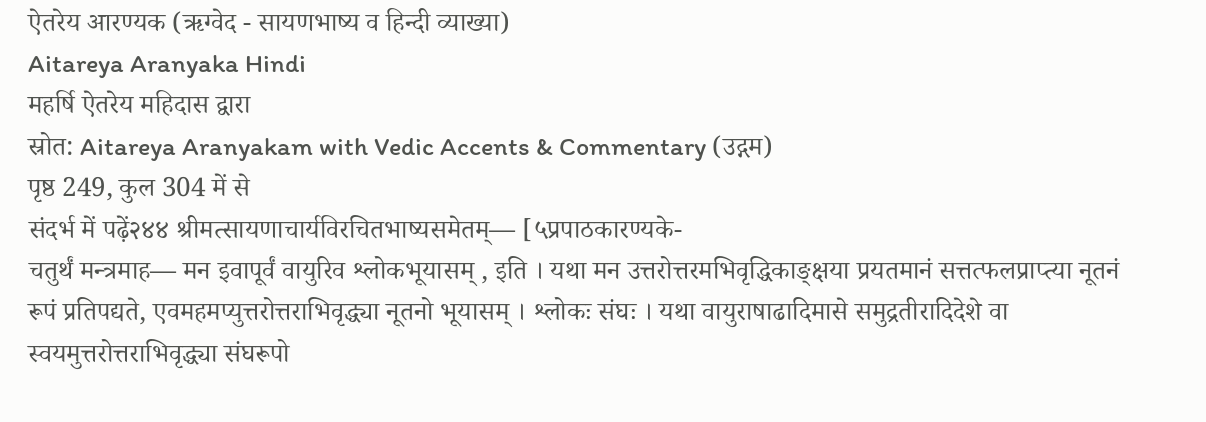ऐतरेय आरण्यक (ऋग्वेद - सायणभाष्य व हिन्दी व्याख्या)
Aitareya Aranyaka Hindi
महर्षि ऐतरेय महिदास द्वारा
स्रोत: Aitareya Aranyakam with Vedic Accents & Commentary (उद्गम)
पृष्ठ 249, कुल 304 में से
संदर्भ में पढ़ें२४४ श्रीमत्सायणाचार्यविरचितभाष्यसमेतम्— [५प्रपाठकारण्यके-
चतुर्थं मन्त्रमाह— मन इवापूर्वं वायुरिव श्लोकभूयासम् , इति । यथा मन उत्तरोत्तरमभिवृद्धिकाङ्क्षया प्रयतमानं सत्तत्फलप्राप्त्या नूतनं रूपं प्रतिपद्यते, एवमहमप्युत्तरोत्तराभिवृद्ध्या नूतनो भूयासम् । श्लोकः संघः । यथा वायुराषाढादिमासे समुद्रतीरादिदेशे वा स्वयमुत्तरोत्तराभिवृद्ध्या संघरूपो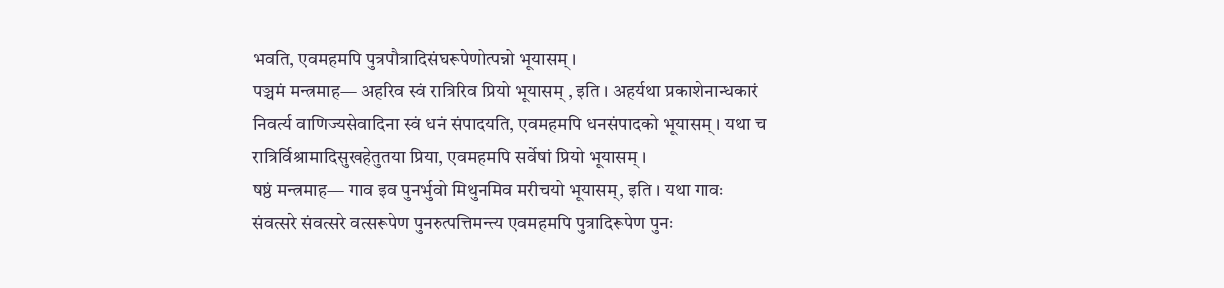भवति, एवमहमपि पुत्रपौत्रादिसंघरूपेणोत्पन्नो भूयासम् ।
पञ्चमं मन्त्रमाह— अहरिव स्वं रात्रिरिव प्रियो भूयासम् , इति । अहर्यथा प्रकाशेनान्धकारं निवर्त्य वाणिज्यसेवादिना स्वं धनं संपादयति, एवमहमपि धनसंपादको भूयासम् । यथा च रात्रिर्विश्रामादिसुखहेतुतया प्रिया, एवमहमपि सर्वेषां प्रियो भूयासम् ।
षष्ठं मन्त्रमाह— गाव इव पुनर्भुवो मिथुनमिव मरीचयो भूयासम्, इति । यथा गावः संवत्सरे संवत्सरे वत्सरूपेण पुनरुत्पत्तिमन्त्य एवमहमपि पुत्रादिरूपेण पुनः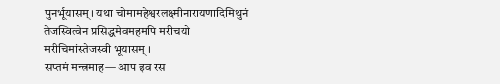पुनर्भूयासम्। यथा चोमामहेश्वरलक्ष्मीनारायणादिमिथुनं तेजस्वित्वेन प्रसिद्धमेवमहमपि मरीचयो मरीचिमांस्तेजस्वी भूयासम् ।
सप्तमं मन्त्रमाह— आप इव रस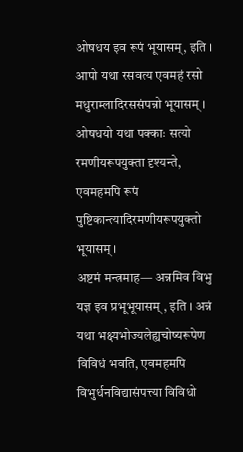ओषधय इव रूपं भूयासम्, इति । आपो यथा रसवत्य एवमहं रसो मधुराम्लादिरससंपन्नो भूयासम् । ओषधयो यथा पक्काः सत्यो रमणीयरूपयुक्ता दृश्यन्ते, एवमहमपि रूपं पुष्टिकान्त्यादिरमणीयरूपयुक्तो भूयासम् ।
अष्टमं मन्त्रमाह— अन्नमिव विभु यज्ञ इव प्रभूभूयासम् , इति । अन्नं यथा भक्ष्यभोज्यलेह्यचोष्यरूपेण विविधं भवति, एवमहमपि विभुर्धनविद्यासंपत्त्या विविधो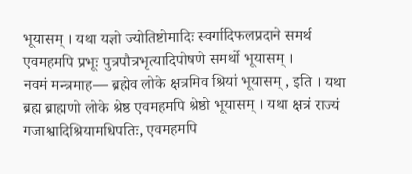भूयासम् । यथा यज्ञो ज्योतिष्टोमादिः स्वर्गादिफलप्रदाने समर्थ एवमहमपि प्रभूः पुत्रपौत्रभृत्यादिपोषणे समर्थो भूयासम् ।
नवमं मन्त्रमाह— ब्रह्मेव लोके क्षत्रमिव श्रियां भूयासम् , इति । यथा ब्रह्म ब्राह्मणो लोके श्रेष्ठ एवमहमपि श्रेष्ठो भूयासम् । यथा क्षत्रं राज्यं गजाश्वादिश्रियामधिपतिः, एवमहमपि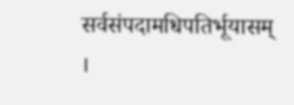सर्वसंपदामधिपतिर्भूयासम् ।